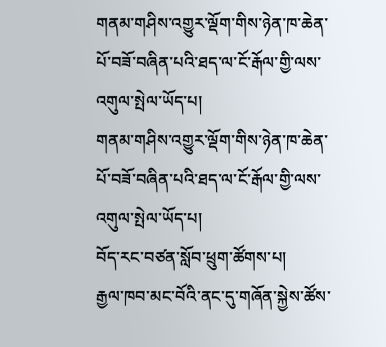གནམ་གཤིས་འགྱུར་ལྡོག་གིས་ཉེན་ཁ་ཆེན་པོ་བཟོ་བཞིན་པའི་ཐད་ལ་ངོ་རྒོལ་གྱི་ལས་འགུལ་སྤེལ་ཡོད་པ།
གནམ་གཤིས་འགྱུར་ལྡོག་གིས་ཉེན་ཁ་ཆེན་པོ་བཟོ་བཞིན་པའི་ཐད་ལ་ངོ་རྒོལ་གྱི་ལས་འགུལ་སྤེལ་ཡོད་པ།
བོད་རང་བཙན་སློབ་ཕྲུག་ཚོགས་པ།
རྒྱལ་ཁབ་མང་བོའི་ནང་དུ་གཞོན་སྐྱེས་ཚོས་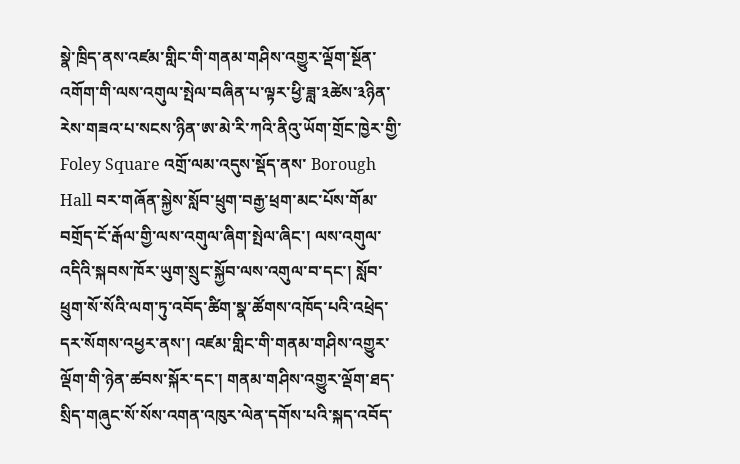སྣེ་ཁྲིད་ནས་འཛམ་གླིང་གི་གནམ་གཤིས་འགྱུར་ལྡོག་སྔོན་འགོག་གི་ལས་འགུལ་སྤེལ་བཞིན་པ་ལྟར་ཕྱི་ཟླ་༣ཚེས་༣ཉིན་རེས་གཟའ་པ་སངས་ཉིན་ཨ་མེ་རི་ཀའི་ནིའུ་ཡོག་གྲོང་ཁྱེར་གྱི་Foley Square འགྲོ་ལམ་འདུས་སྡོད་ནས་ Borough Hall བར་གཞོན་སྐྱེས་སློབ་ཕྲུག་བརྒྱ་ཕྲག་མང་པོས་གོམ་བགྲོད་ངོ་རྒོལ་གྱི་ལས་འགུལ་ཞིག་སྤེལ་ཞིང་། ལས་འགུལ་འདིའི་སྐབས་ཁོར་ཡུག་སྲུང་སྐྱོབ་ལས་འགུལ་བ་དང་། སློབ་ཕྲུག་སོ་སོའི་ལག་ཏུ་འབོད་ཚིག་སྣ་ཚོགས་འཁོད་པའི་འཕྲེད་དར་སོགས་འཕྱར་ནས་། འཛམ་གླིང་གི་གནམ་གཤིས་འགྱུར་ལྡོག་གི་ཉེན་ཚབས་སྐོར་དང་། གནམ་གཤིས་འགྱུར་ལྡོག་ཐད་སྲིད་གཞུང་སོ་སོས་འགན་འཁུར་ལེན་དགོས་པའི་སྐད་འབོད་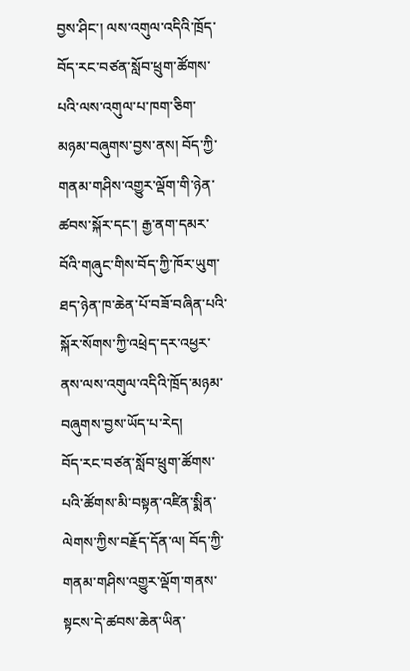བྱས་ཤིང་། ལས་འགུལ་འདིའི་ཁྲོད་བོད་རང་བཙན་སློབ་ཕྲུག་ཚོགས་པའི་ལས་འགུལ་པ་ཁག་ཅིག་མཉམ་བཞུགས་བྱས་ནས། བོད་ཀྱི་གནམ་གཤིས་འགྱུར་ལྡོག་གི་ཉེན་ཚབས་སྐོར་དང་། རྒྱ་ནག་དམར་བོའི་གཞུང་གིས་བོད་ཀྱི་ཁོར་ཡུག་ཐད་ཉེན་ཁ་ཆེན་པོ་བཟོ་བཞིན་པའི་སྐོར་སོགས་ཀྱི་འཕྲེད་དར་འཕྱར་ནས་ལས་འགུལ་འདིའི་ཁྲོད་མཉམ་བཞུགས་བྱས་ཡོད་པ་རེད།
བོད་རང་བཙན་སློབ་ཕྲུག་ཚོགས་པའི་ཚོགས་མི་བསྟན་འཛིན་སྨིན་ལེགས་ཀྱིས་བརྗོད་དོན་ལ། བོད་ཀྱི་གནམ་གཤིས་འགྱུར་ལྡོག་གནས་སྟངས་དེ་ཚབས་ཆེན་ཡིན་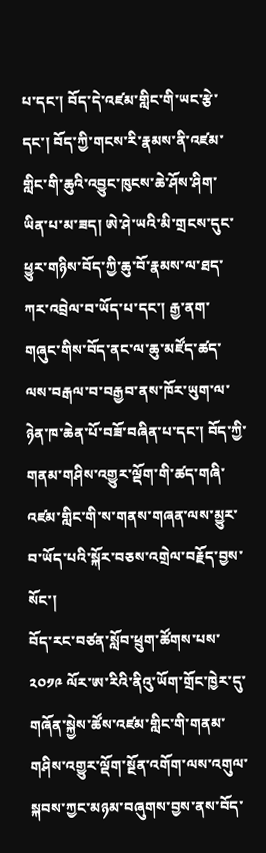པ་དང་། བོད་དེ་འཛམ་གླིང་གི་ཡང་རྩེ་དང་། བོད་ཀྱི་གངས་རི་རྣམས་ནི་འཛམ་གླིང་གི་ཆུའི་འབྱུང་ཁུངས་ཆེ་ཤོས་ཤིག་ཡིན་པ་མ་ཟད། ཨེ་ཤེ་ཡའི་མི་གྲངས་དུང་ཕྱུར་གཉིས་བོད་ཀྱི་ཆུ་བོ་རྣམས་ལ་ཐད་ཀར་འབྲེལ་བ་ཡོད་པ་དང་། རྒྱ་ནག་གཞུང་གིས་བོད་ནང་ལ་ཆུ་མཛོད་ཚད་ལས་བརྒལ་བ་བརྒྱབ་ནས་ཁོར་ཡུག་ལ་ཉེན་ཁ་ཆེན་པོ་བཟོ་བཞིན་པ་དང་། བོད་ཀྱི་གནམ་གཤིས་འགྱུར་ལྡོག་གི་ཚད་གཞི་འཛམ་གླིང་གི་ས་གནས་གཞན་ལས་མྱུར་བ་ཡོད་པའི་སྐོར་བཅས་འགྲེལ་བརྗོད་བྱས་སོང་།
བོད་རང་བཙན་སློབ་ཕྲུག་ཚོགས་པས་༢༠༡༩ ལོར་ཨ་རིའི་ནིའུ་ཡོག་གྲོང་ཁྱེར་དུ་གཞོན་སྐྱེས་ཚོས་འཛམ་གླིང་གི་གནམ་གཤིས་འགྱུར་ལྡོག་སྔོན་འགོག་ལས་འགུལ་སྐབས་ཀྱང་མཉམ་བཞུགས་བྱས་ནས་བོད་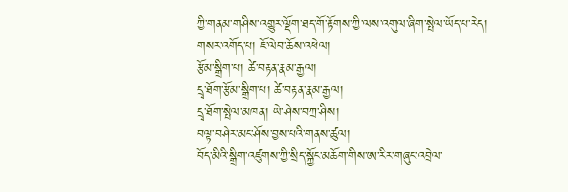ཀྱི་གནམ་གཤིས་འགྱུར་ལྡོག་ཐད་གོ་རྟོགས་ཀྱི་ལས་འགུལ་ཞིག་སྤེལ་ཡོད་པ་རེད།
གསར་འགོད་པ། ཇོ་ལེབ་ཆོས་འཕེལ།
རྩོམ་སྒྲིག་པ། ཚེ་བརྟན་རྣམ་རྒྱལ།
དྲྭ་ཐོག་རྩོམ་སྒྲིག་པ། ཚེ་བརྟན་རྣམ་རྒྱལ།
དྲྭ་ཐོག་སྤེལ་མཁན། ཡེ་ཤེས་བཀྲ་ཤིས།
བལྟ་བཤེར་མང་ཤོས་བྱས་པའི་གནས་ཚུལ།
བོད་མིའི་སྒྲིག་འཛུགས་ཀྱི་སྲིད་སྐྱོང་མཆོག་གིས་ཨ་རིར་གཞུང་འབྲེལ་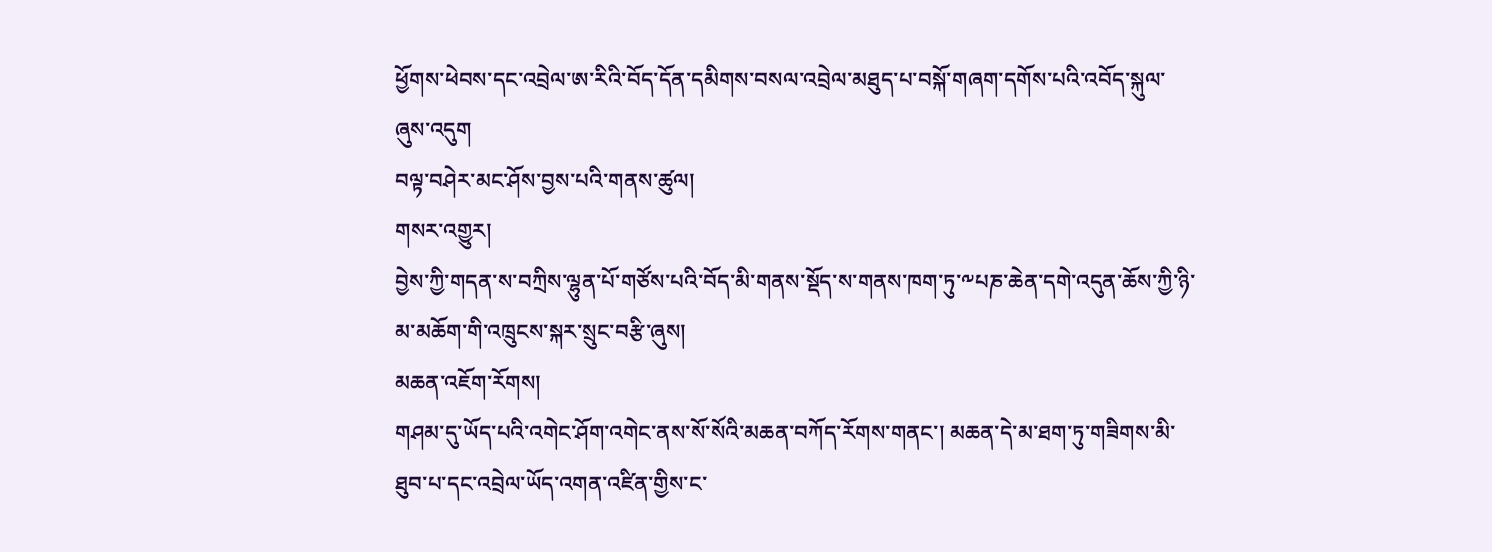ཕྱོགས་ཕེབས་དང་འབྲེལ་ཨ་རིའི་བོད་དོན་དམིགས་བསལ་འབྲེལ་མཐུད་པ་བསྐོ་གཞག་དགོས་པའི་འབོད་སྐུལ་ཞུས་འདུག
བལྟ་བཤེར་མང་ཤོས་བྱས་པའི་གནས་ཚུལ།
གསར་འགྱུར།
བྱེས་ཀྱི་གདན་ས་བཀྲིས་ལྷུན་པོ་གཙོས་པའི་བོད་མི་གནས་སྡོད་ས་གནས་ཁག་ཏུ་༸པཎ་ཆེན་དགེ་འདུན་ཆོས་ཀྱི་ཉི་མ་མཆོག་གི་འཁྲུངས་སྐར་སྲུང་བརྩི་ཞུས།
མཆན་འཇོག་རོགས།
གཤམ་དུ་ཡོད་པའི་འགེང་ཤོག་འགེང་ནས་སོ་སོའི་མཆན་བཀོད་རོགས་གནང་། མཆན་དེ་མ་ཐག་ཏུ་གཟིགས་མི་ཐུབ་པ་དང་འབྲེལ་ཡོད་འགན་འཛིན་གྱིས་ང་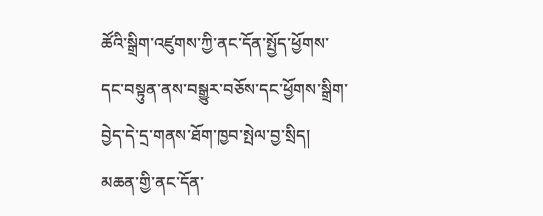ཚོའི་སྒྲིག་འཛུགས་ཀྱི་ནང་དོན་སྤྱོད་ཕྱོགས་དང་བསྟུན་ནས་བསྒྱུར་བཅོས་དང་ཕྱོགས་སྒྲིག་བྱེད་དེ་དྲ་གནས་ཐོག་ཁྱབ་སྤེལ་བྱ་སྲིད། མཆན་གྱི་ནང་དོན་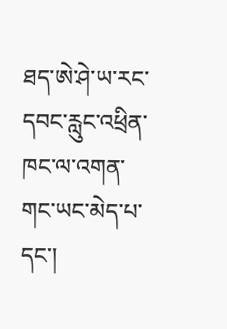ཐད་ཨེ་ཤེ་ཡ་རང་དབང་རླུང་འཕྲིན་ཁང་ལ་འགན་གང་ཡང་མེད་པ་དང་།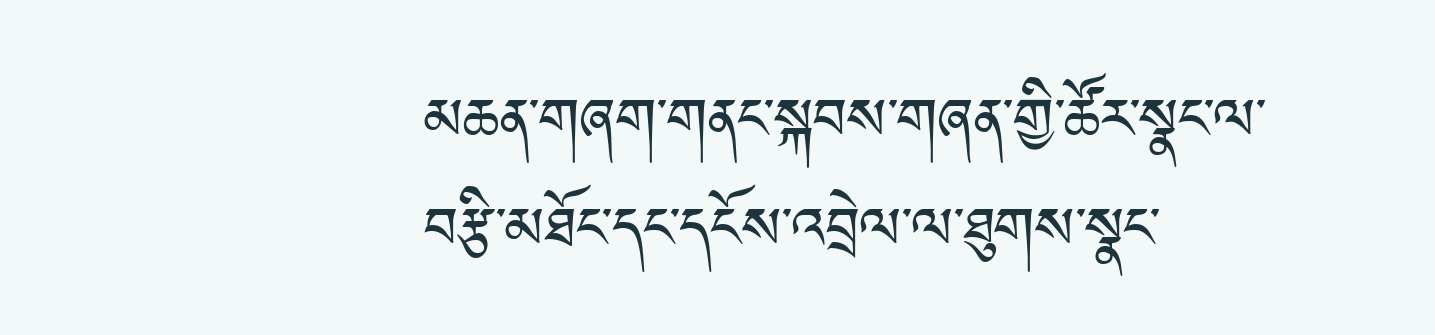མཆན་གཞག་གནང་སྐབས་གཞན་གྱི་ཚོར་སྣང་ལ་བརྩི་མཐོང་དང་དངོས་འབྲེལ་ལ་ཐུགས་སྣང་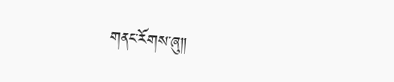གནང་རོགས་ཞུ༎